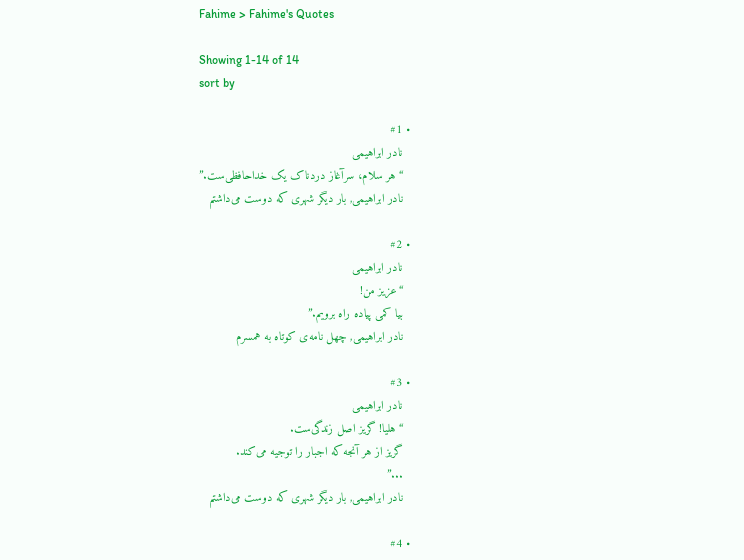Fahime > Fahime's Quotes

Showing 1-14 of 14
sort by

  • #1
    نادر ابراهیمی
    “هر سلام، سرآغاز دردناک یک خداحافظی‌ست.”
    نادر ابراهیمی, بار دیگر شهری که دوست می‌داشتم

  • #2
    نادر ابراهیمی
    “عزیز من!
    بیا کمی پیاده راه برویم.”
    نادر ابراهیمی, چهل نامه‌ی کوتاه به همسرم

  • #3
    نادر ابراهیمی
    “هلیا! گریز اصل زندگی‌ست.
    گریز از هر آنجه که اجبار را توجیه می‌کند.
    ...”
    نادر ابراهیمی, بار دیگر شهری که دوست می‌داشتم

  • #4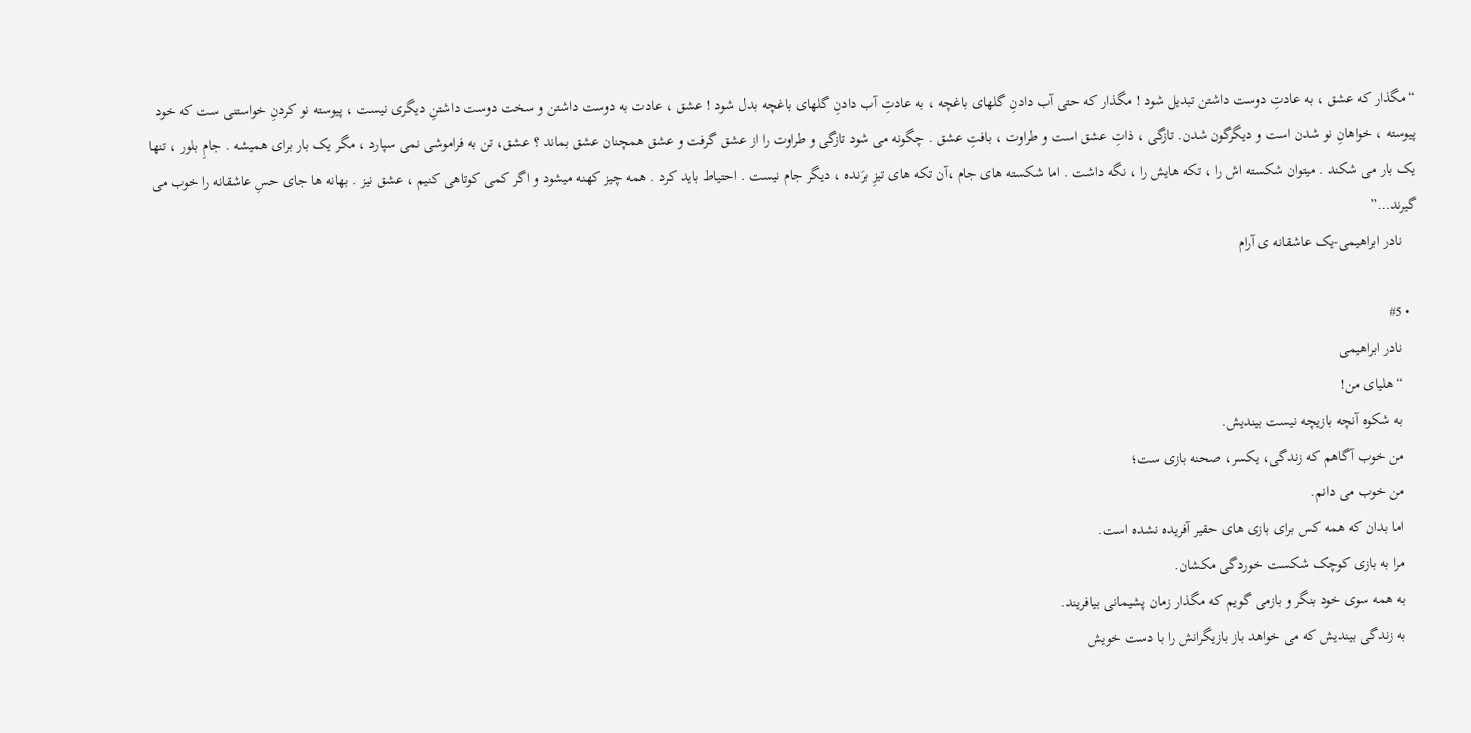“مگذار که عشق ، به عادتِ دوست داشتن تبدیل شود ! مگذار که حتی آب دادنِ گلهای باغچه ، به عادتِ آب دادنِ گلهای باغچه بدل شود ! عشق ، عادت به دوست داشتن و سخت دوست داشتنِ دیگری نیست ، پیوسته نو کردنِ خواستنی ست که خود پیوسته ، خواهانِ نو شدن است و دیگرگون شدن. تازگی ، ذاتِ عشق است و طراوت ، بافتِ عشق . چگونه می شود تازگی و طراوت را از عشق گرفت و عشق همچنان عشق بماند ؟ عشق، تن به فراموشی نمی سپارد ، مگر یک بار برای همیشه . جامِ بلور ، تنها یک بار می شکند . میتوان شکسته اش را ، تکه هایش را ، نگه داشت . اما شکسته های جام ،آن تکه های تیزِ برَنده ، دیگر جام نیست . احتیاط باید کرد . همه چیز کهنه میشود و اگر کمی کوتاهی کنیم ، عشق نیز . بهانه ها جای حسِ عاشقانه را خوب می گیرند…”
    نادر ابراهیمی-یک عاشقانه ی آرام

  • #5
    نادر ابراهیمی
    “هلیای من!
    به شکوه آنچه بازیچه نیست بیندیش.
    من خوب آگاهم که زندگی، یکسر، صحنه بازی ست؛
    من خوب می دانم.
    اما بدان که همه کس برای بازی های حقیر آفریده نشده است.
    مرا به بازی کوچک شکست خوردگی مکشان.
    به همه سوی خود بنگر و بازمی گویم که مگذار زمان پشیمانی بیافریند.
    به زندگی بیندیش که می خواهد باز بازیگرانش را با دست خویش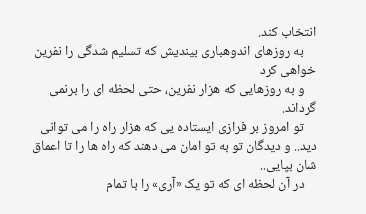انتخاب کند.
    به روزهای اندوهباری بیندیش که تسلیم شدگی را نفرین خواهی کرد
    و به روزهایی که هزار نفرین، حتی لحظه ای را برنمی گرداند.
    تو امروز بر فرازی ایستاده یی که هزار راه را می توانی دید.. و دیدگان تو به تو امان می دهند که راه ها را تا اعماق شان بپایی..
    در آن لحظه ای که تو یک «آری» را با تمام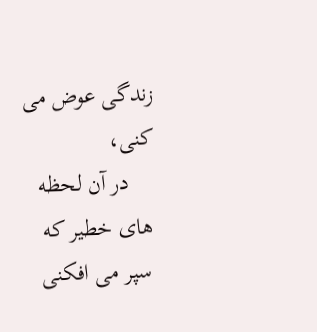زندگی عوض می کنی،
    در آن لحظه های خطیر که سپر می افکنی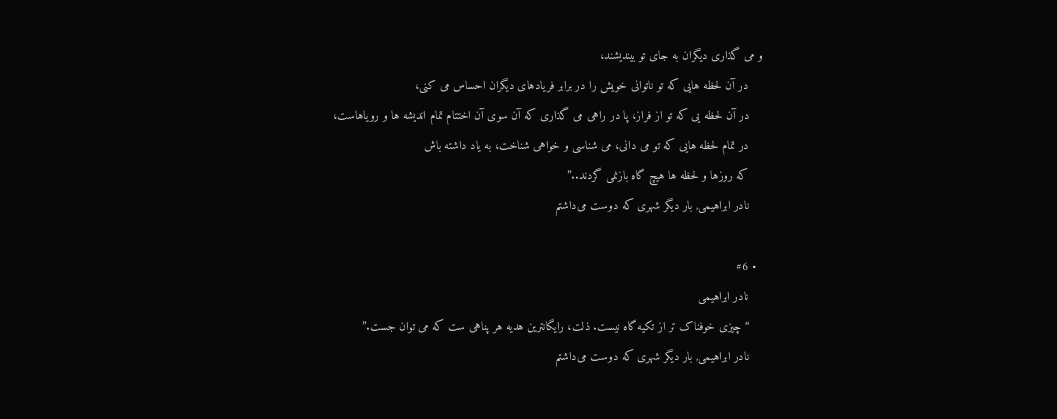و می گذاری دیگران به جای تو بیندیشند،
    در آن لحظه هایی که تو ناتوانی خویش را در برابر فریادهای دیگران احساس می کنی،
    در آن لحظه یی که تو از فراز، پا در راهی می گذاری که آن سوی آن اختتام تمام اندیشه ها و رویاهاست،
    در تمام لحظه هایی که تو می دانی، می شناسی و خواهی شناخت، به یاد داشته باش
    که روزها و لحظه ها هیچ گاه بازنمی گردند..”
    نادر ابراهیمی, بار دیگر شهری که دوست می‌داشتم

  • #6
    نادر ابراهیمی
    “چیزی خوفناک تر از تکیه گاه نیست. ذلت، رایگانترین هدیه هر پناهی ست که می توان جست.”
    نادر ابراهیمی, بار دیگر شهری که دوست می‌داشتم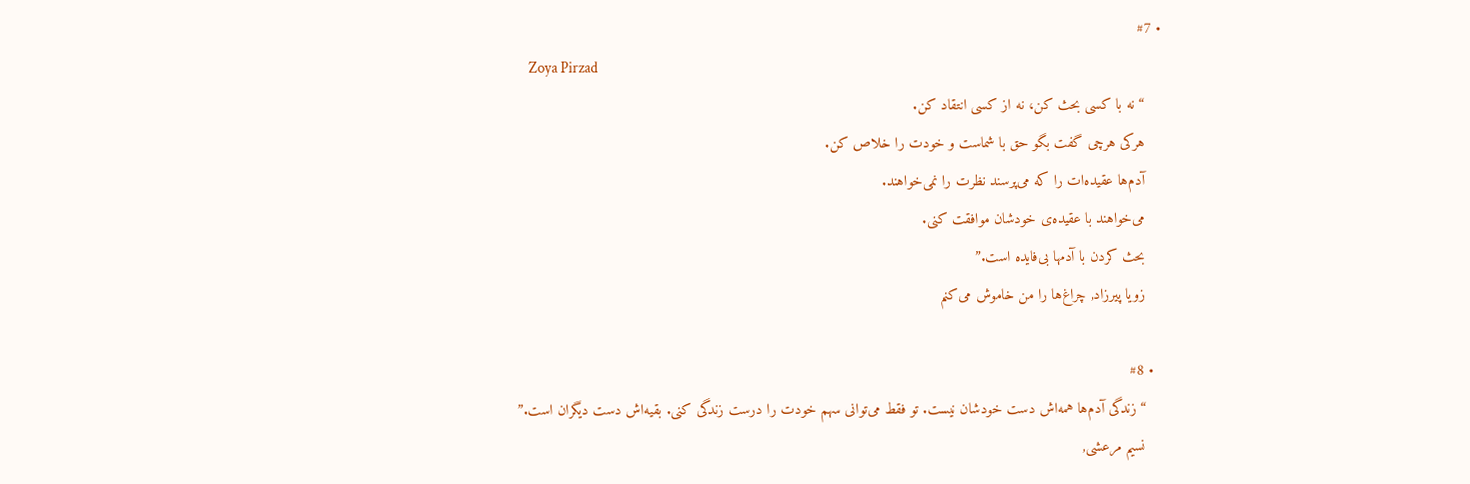• #7
    Zoya Pirzad
    “نه با کسی بحث کن، نه از کسی انتقاد کن.
    هرکی هرچی گفت بگو حق با شماست و خودت را خلاص کن.
    آدم‌ها عقیده‌ات را که می‌پرسند نظرت را نمی‌خواهند.
    می‌خواهند با عقیده‌ی خودشان موافقت کنی.
    بحث کردن با آدمها بی‌فایده است.”
    زویا پیرزاد, چراغ‌ها را من خاموش می‌کنم

  • #8
    “زندگی آدم‌ها همه‌اش دست خودشان نیست. تو فقط می‌توانی سهم خودت را درست زندگی کنی. بقیه‌اش دست دیگران است.”
    نسیم مرعشی,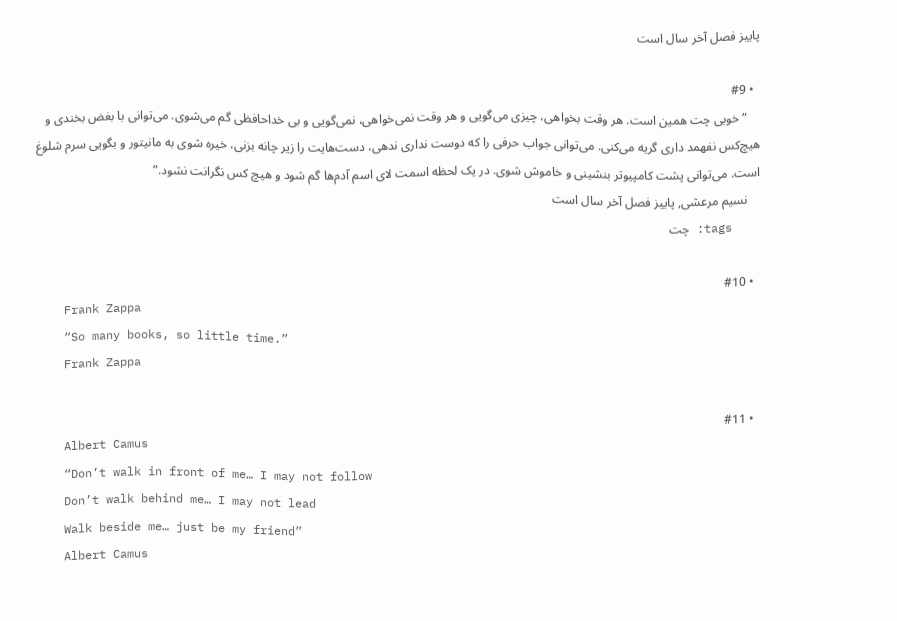پاییز فصل آخر سال است

  • #9
    “خوبی چت همین است. هر وقت بخواهی، چیزی می‌گویی و هر وقت نمی‌خواهی، نمی‌گویی و بی خداحافظی گم می‌شوی. می‌توانی با بغض بخندی و هیچ‌کس نفهمد داری گریه می‌کنی. می‌توانی جواب حرفی را که دوست نداری ندهی، دست‌هایت را زیر چانه بزنی، خیره شوی به مانیتور و بگویی سرم شلوغ است. می‌توانی پشت کامپیوتر بنشینی و خاموش شوی. در یک لحظه اسمت لای اسم آدم‌ها گم شود و هیچ کس نگرانت نشود.”
    نسیم مرعشی, پاییز فصل آخر سال است
    tags: چت

  • #10
    Frank Zappa
    “So many books, so little time.”
    Frank Zappa

  • #11
    Albert Camus
    “Don’t walk in front of me… I may not follow
    Don’t walk behind me… I may not lead
    Walk beside me… just be my friend”
    Albert Camus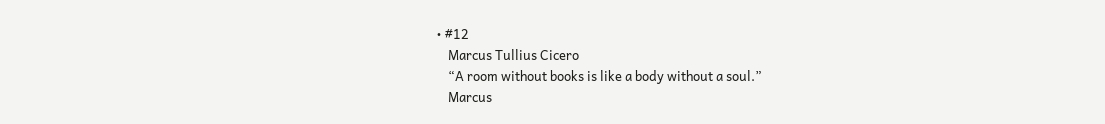• #12
    Marcus Tullius Cicero
    “A room without books is like a body without a soul.”
    Marcus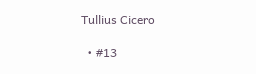Tullius Cicero

  • #13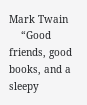Mark Twain
    “Good friends, good books, and a sleepy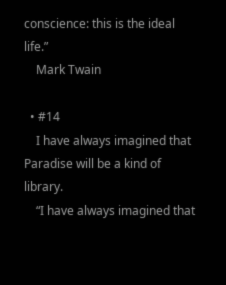conscience: this is the ideal life.”
    Mark Twain

  • #14
    I have always imagined that Paradise will be a kind of library.
    “I have always imagined that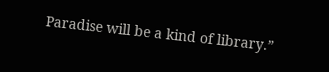Paradise will be a kind of library.”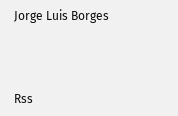Jorge Luis Borges



Rss